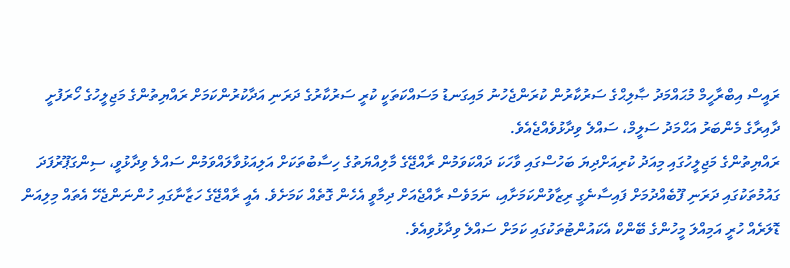ރައީސް އިބްރާހީމް މުޙައްމަދު ޞާލިޙްގެ ސަރުކާރުން ކުރަންޖެހުނު މައިގަނޑު މަސައްކަތަކީ ކުރީ ސަރުކާރުގެ ދަރަނި އަދާކުރުންކަމަށް ރައްޔިތުންގެ މަޖިލީހުގެ ހޯރަފުށީ ދާއިރާގެ މެންބަރު އަޙްމަދު ސަލީމް، ސައްލެ ވިދާޅުވެއްޖެއެވެ.
ރައްޔިތުންގެ މަޖިލީހުގައި މިއަދު ކުރިއަށްދިޔަ ބަހުސްގައި ވާހަކަ ދައްކަވަމުން ރާއްޖޭގެ މާލިއްޔަތުގެ ހިސާބުތަކަށް އަލިއަޅުވާލައްވަމުން ސައްލެ ވިދާޅުވީ، ސިންގަޕޫރުފަދަ ގައުމުތަކުގައި ދަރަނި ފޫބެއްދުމަށް ފައިސާނެގީ ރިޒާވުންކަމަށާއި، ނަމަވެސް ރާއްޖެއަށް ދިމާވީ އެހެން ގޮތެއް ކަމަށެވެ. އެއީ ރާއްޖޭގެ ހަޒާނާގައި ހުންނަންޖެހޭ އެތައް މިލިއަން ޑޮލަރެއް ހުރީ އަމިއްލަ މީހުންގެ ބޭންކް އެކައުންޓުތަކުގައި ކަމަށް ސައްލެ ވިދާޅުވިއެވެ.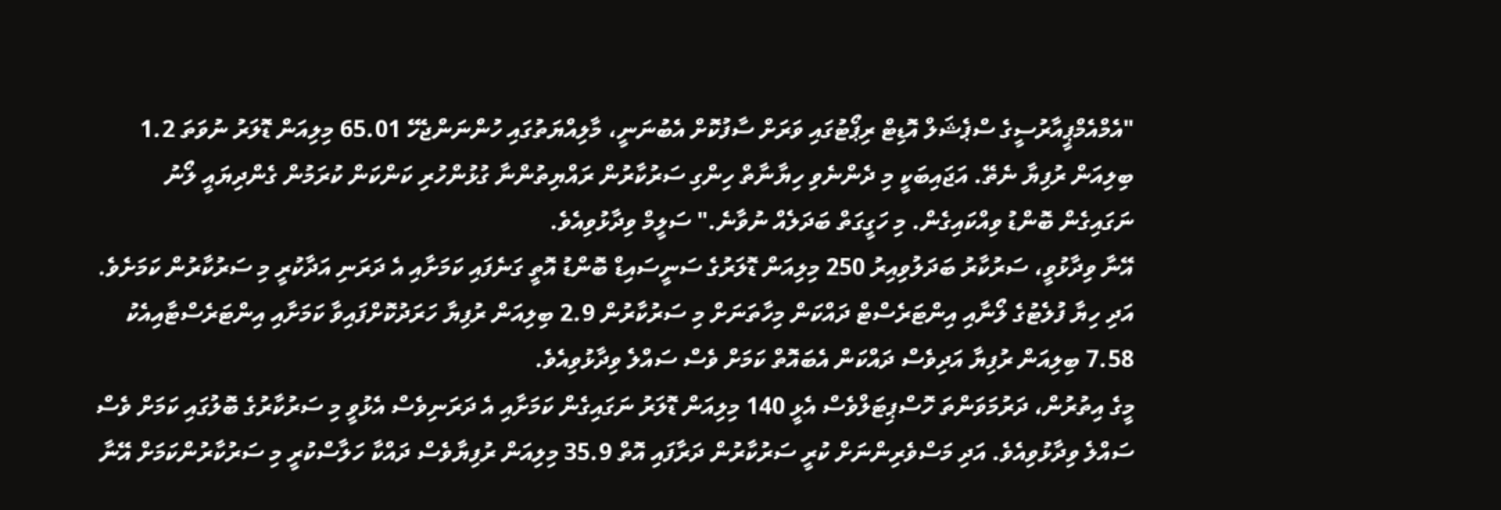"އެމްއެމްޕީއާރުސީގެ ސްޕެޝަލް އޮޑިޓް ރިޕޯޓުގައި ވަރަށް ސާފުކޮށް އެބުނަނީ، މާލިއްޔަތުގައި ހުންނަންޖެހޭ 65.01 މިލިއަން ޑޮލަރު ނުވަތަ 1.2 ބިލިއަން ރުފިޔާ ނެތޭ. އަޖައިބަކީ މި ދެންނެވި ހިޔާނާތް ހިންގި ސަރުކާރުން ރައްޔިތުންނާ ގުޅުންހުރި ކަންކަން ކުރަމުން ގެންދިޔައީ ލޯނު ނަގައިގެން ބޮންޑު ވިއްކައިގެން. މި ހަގީގަތް ބަދަލެއް ނުވާނެ." ސަލީމް ވިދާޅުވިއެވެ.
އޭނާ ވިދާޅުވީ، ސަރުކާރު ބަދަލުވިއިރު 250 މިލިއަން ޑޮލަރުގެ ސަނީސައިޑް ބޮންޑު އޮތީ ގަނެފައި ކަމަށާއި އެ ދަރަނި އަދާކުރީ މި ސަރުކާރުން ކަމަށެވެ.
އަދި ހިޔާ ފުލެޓުގެ ލޯނާއި އިންޓަރެސްޓް ދައްކަން މިހާތަނަށް މި ސަރުކާރުން 2.9 ބިލިއަން ރުފިޔާ ހަރަދުކޮށްފައިވާ ކަމަށާއި އިންޓަރެސްޓާއިއެކު 7.58 ބިލިއަން ރުފިޔާ އަދިވެސް ދައްކަން އެބައޮތް ކަމަށް ވެސް ސައްލެ ވިދާޅުވިއެވެ.
މީގެ އިތުރުން، ދަރުމަވަންތަ ހޮސްޕިޓަލްވެސް އެޅީ 140 މިލިއަން ޑޮލަރު ނަގައިގެން ކަމަށާއި އެ ދަރަނިވެސް އެޅުވީ މި ސަރުކާރުގެ ބޮލުގައި ކަމަށް ވެސް ސައްލެ ވިދާޅުވިއެވެ. އަދި މަސްވެރިންނަށް ކުރީ ސަރުކާރުން ދަރާފައި އޮތް 35.9 މިލިއަން ރުފިޔާވެސް ދައްކާ ހަލާސްކުރީ މި ސަރުކާރުންކަމަށް އޭނާ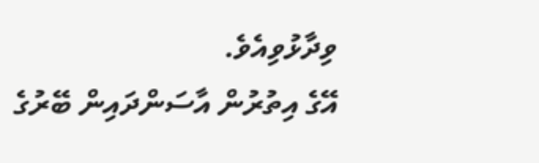ވިދާޅުވިއެވެ.
އޭގެ އިތުރުން އާސަންދައިން ބޭރުގެ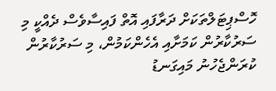ހޮސްޕިޓަލްތަކަށް ދަރާފައި އޮތް ފައިސާވެސް ދެއްކީ މި ސަރުކާރުން ކަމަށާއި އެހެންކަމުން، މި ސަރުކާރުން ކުރަންޖެހުނު މައިގަނޑު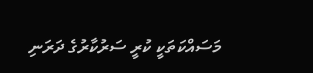މަސައްކަތަކީ ކުރީ ސަރުކާރުގެ ދަރަނި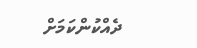ދެއްކުންކަމަށް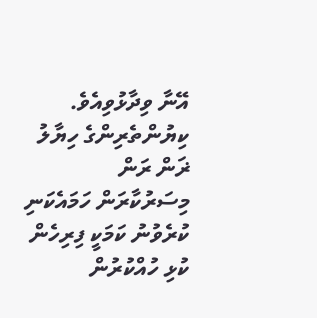އޭނާ ވިދާޅުވިއެވެ.
ކިޔުންތެރިންގެ ހިޔާލު
ޜަން ރަން
މިސަރުކާރަން ހަމައެކަނި ކުރެވުނު ކަމަކީ ފިރިހެން ކުޅި ހުއްކުރުން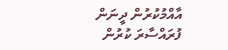އާއްމުކުރުން ދީނަން ފުރައްސާރަ ކުރުން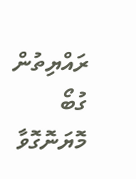ރައްޔިތުން ގުބޯ މޮޔަނޮގޮވާ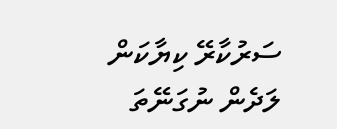ސަރުކާރޭ ކިޔާކަން ލަދެން ނުގަނޭތަ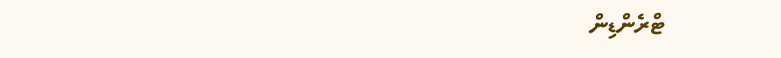ޓްރެންޑިން